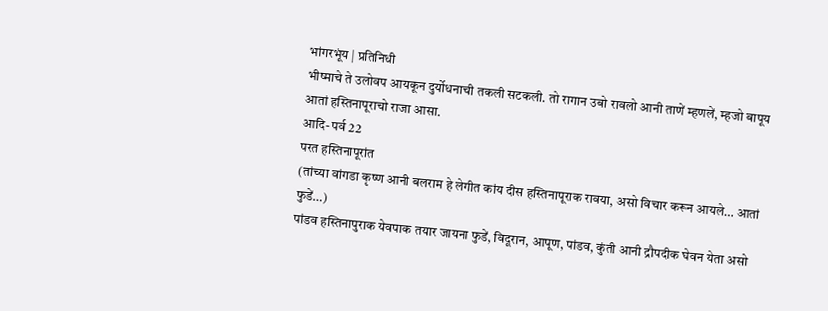भांगरभूंय | प्रतिनिधी
भीष्माचे ते उलोवप आयकून दुर्योधनाची तकली सटकली. तो रागान उबो रावलो आनी ताणें म्हणलें, म्हजो बापूय आतां हस्तिनापूराचो राजा आसा.
आदि- पर्व 22
परत हस्तिनापूरांत
(तांच्या वांगडा कृष्ण आनी बलराम हे लेगीत कांय दीस हस्तिनापूराक रावया, असो विचार करून आयले… आतां फुडें…)
पांडव हस्तिनापुराक येवपाक तयार जायना फुडें, विदूरान, आपूण, पांडव, कुंती आनी द्रौपदीक घेवन येता असो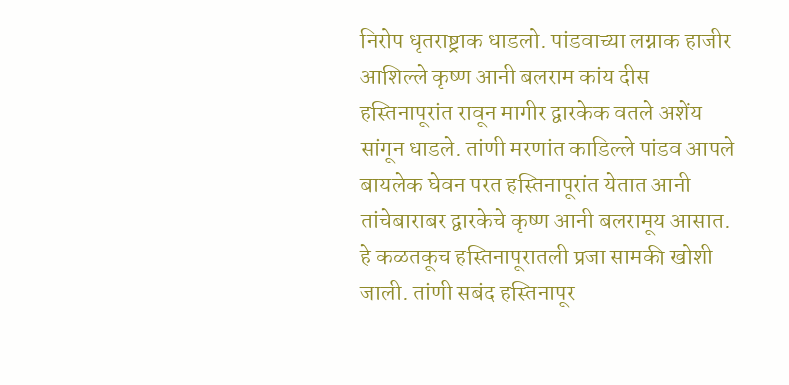निरोप धृतराष्ट्राक धाडलो. पांडवाच्या लग्नाक हाजीर आशिल्ले कृष्ण आनी बलराम कांय दीस हस्तिनापूरांत रावून मागीर द्वारकेक वतले अशेंय सांगून धाडले. तांणी मरणांत काडिल्ले पांडव आपले बायलेक घेवन परत हस्तिनापूरांत येतात आनी तांचेबाराबर द्वारकेचे कृष्ण आनी बलरामूय आसात. हे कळतकूच हस्तिनापूरातली प्रजा सामकी खोशी जाली. तांणी सबंद हस्तिनापूर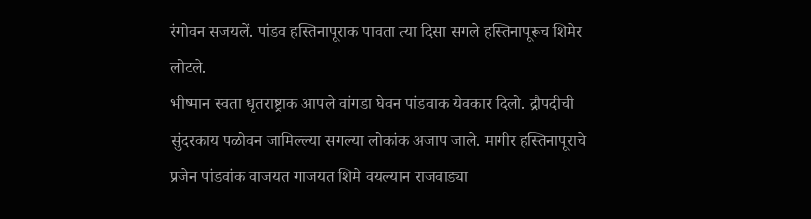रंगोवन सजयलें. पांडव हस्तिनापूराक पावता त्या दिसा सगले हस्तिनापूरूच शिमेर लोटले.
भीष्मान स्वता धृतराष्ट्राक आपले वांगडा घेवन पांडवाक येवकार दिलो. द्रौपदीची सुंदरकाय पळोवन जामिल्ल्या सगल्या लोकांक अजाप जाले. मागीर हस्तिनापूराचे प्रजेन पांडवांक वाजयत गाजयत शिमे वयल्यान राजवाड्या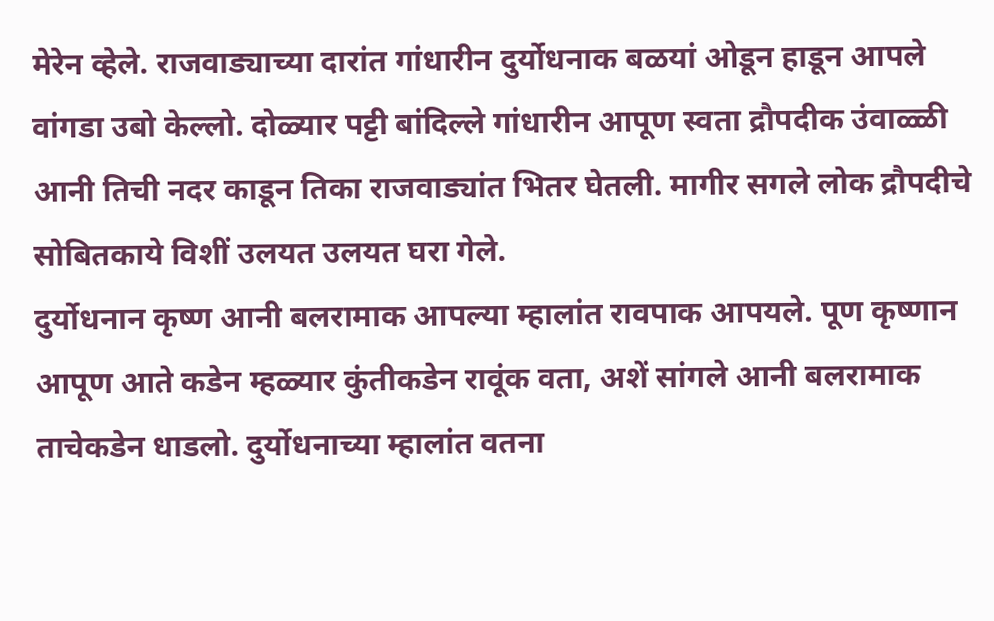मेरेन व्हेले. राजवाड्याच्या दारांत गांधारीन दुर्योधनाक बळयां ओडून हाडून आपले वांगडा उबो केल्लो. दोळ्यार पट्टी बांदिल्ले गांधारीन आपूण स्वता द्रौपदीक उंवाळ्ळी आनी तिची नदर काडून तिका राजवाड्यांत भितर घेतली. मागीर सगले लोक द्रौपदीचे सोबितकाये विशीं उलयत उलयत घरा गेले.
दुर्योधनान कृष्ण आनी बलरामाक आपल्या म्हालांत रावपाक आपयले. पूण कृष्णान आपूण आते कडेन म्हळ्यार कुंतीकडेन रावूंक वता, अशें सांगले आनी बलरामाक ताचेकडेन धाडलो. दुर्योधनाच्या म्हालांत वतना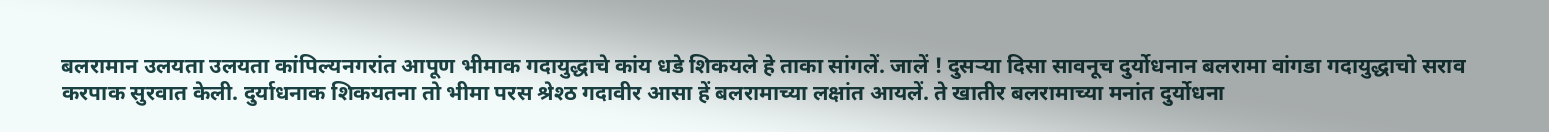बलरामान उलयता उलयता कांपिल्यनगरांत आपूण भीमाक गदायुद्धाचे कांय धडे शिकयले हे ताका सांगलें. जालें ! दुसऱ्या दिसा सावनूच दुर्योधनान बलरामा वांगडा गदायुद्धाचो सराव करपाक सुरवात केली. दुर्याधनाक शिकयतना तो भीमा परस श्रेश्ठ गदावीर आसा हें बलरामाच्या लक्षांत आयलें. ते खातीर बलरामाच्या मनांत दुर्योधना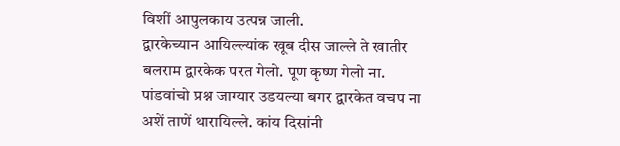विशीं आपुलकाय उत्पन्न जाली.
द्वारकेच्यान आयिल्ल्यांक खूब दीस जाल्ले ते खातीर बलराम द्वारकेक परत गेलो. पूण कृष्ण गेलो ना. पांडवांचो प्रश्न जाग्यार उडयल्या बगर द्वारकेत वचप ना अशें ताणें थारायिल्ले. कांय दिसांनी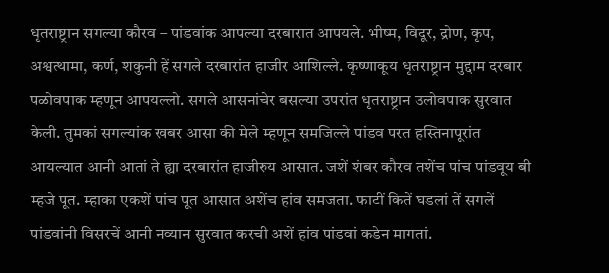धृतराष्ट्रान सगल्या कौरव – पांडवांक आपल्या दरबारात आपयले. भीष्म, विदूर, द्रोण, कृप, अश्वत्थामा, कर्ण, शकुनी हें सगले दरबारांत हाजीर आशिल्ले. कृष्णाकूय धृतराष्ट्रान मुद्दाम दरबार पळोवपाक म्हणून आपयल्लो. सगले आसनांचेर बसल्या उपरांत धृतराष्ट्रान उलोवपाक सुरवात केली. तुमकां सगल्यांक खबर आसा की मेले म्हणून समजिल्ले पांडव परत हस्तिनापूरांत आयल्यात आनी आतां ते ह्या दरबारांत हाजीरुय आसात. जशें शंबर कौरव तशेंच पांच पांडवूय बी म्हजे पूत. म्हाका एकशें पांच पूत आसात अशेंच हांव समजता. फाटीं कितें घडलां तें सगलें पांडवांनी विसरचें आनी नव्यान सुरवात करची अशें हांव पांडवां कडेन मागतां.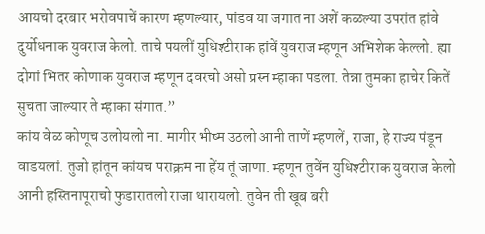आयचो दरबार भरोवपाचें कारण म्हणल्यार, पांडव या जगात ना अशें कळल्या उपरांत हांवे दुर्योधनाक युवराज केलो. ताचे पयलीं युधिश्टीराक हांवें युवराज म्हणून अभिशेक केल्लो. ह्या दोगां भितर कोणाक युवराज म्हणून दवरचो असो प्रस्न म्हाका पडला. तेन्ना तुमका हाचेर कितें सुचता जाल्यार ते म्हाका संगात.”
कांय वेळ कोणूच उलोयलो ना. मागीर भीष्म उठलो आनी ताणें म्हणलें, राजा, हे राज्य पंडून वाडयलां. तुजो हांतून कांयच पराक्रम ना हेंय तूं जाणा. म्हणून तुवेंन युधिश्टीराक युवराज केलो आनी हस्तिनापूराचो फुडारातलो राजा थारायलो. तुवेन ती खूब बरी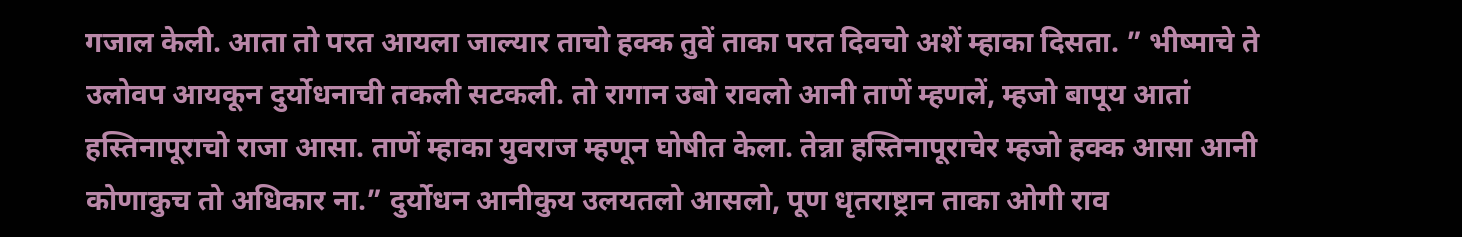गजाल केली. आता तो परत आयला जाल्यार ताचो हक्क तुवें ताका परत दिवचो अशें म्हाका दिसता. ” भीष्माचे ते उलोवप आयकून दुर्योधनाची तकली सटकली. तो रागान उबो रावलो आनी ताणें म्हणलें, म्हजो बापूय आतां हस्तिनापूराचो राजा आसा. ताणें म्हाका युवराज म्हणून घोषीत केला. तेन्ना हस्तिनापूराचेर म्हजो हक्क आसा आनी कोणाकुच तो अधिकार ना.” दुर्योधन आनीकुय उलयतलो आसलो, पूण धृतराष्ट्रान ताका ओगी राव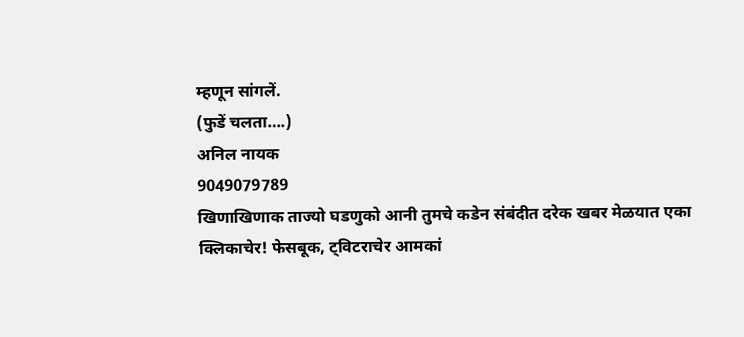म्हणून सांगलें.
(फुडें चलता….)
अनिल नायक
9049079789
खिणाखिणाक ताज्यो घडणुको आनी तुमचे कडेन संबंदीत दरेक खबर मेळयात एका क्लिकाचेर! फेसबूक, ट्विटराचेर आमकां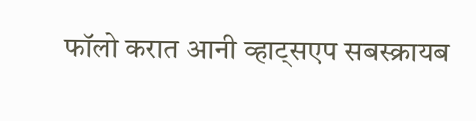फॉलो करात आनी व्हाट्सएप सबस्क्रायब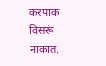करपाक विसरूं नाकात.